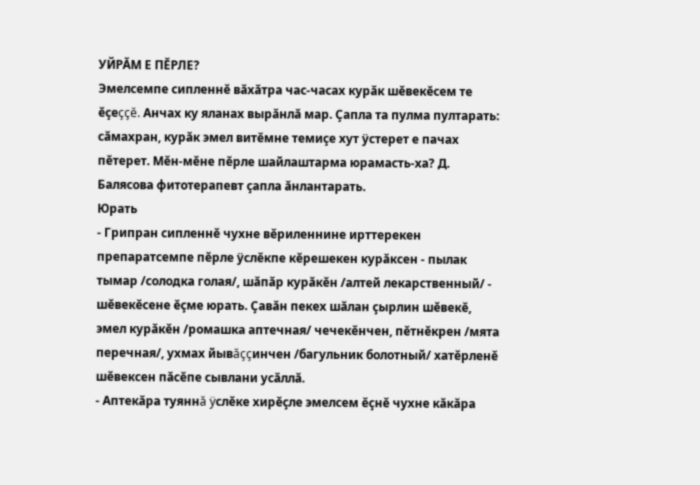УЙРĂМ Е ПĔРЛЕ?
Эмелсемпе сипленнĕ вăхăтра час-часах курăк шĕвекĕсем те ĕçеççĕ. Анчах ку яланах вырăнлă мар. Çапла та пулма пултарать: сăмахран, курăк эмел витĕмне темиçе хут ÿстерет е пачах пĕтерет. Мĕн-мĕне пĕрле шайлаштарма юрамасть-ха? Д. Балясова фитотерапевт çапла ăнлантарать.
Юрать
- Грипран сипленнĕ чухне вĕриленнине ирттерекен препаратсемпе пĕрле ÿслĕкпе кĕрешекен курăксен - пылак тымар /солодка голая/, шăпăр курăкĕн /алтей лекарственный/ - шĕвекĕсене ĕçме юрать. Çавăн пекех шăлан çырлин шĕвекĕ, эмел курăкĕн /ромашка аптечная/ чечекĕнчен, пĕтнĕкрен /мята перечная/, ухмах йывăççинчен /багульник болотный/ хатĕрленĕ шĕвексен пăсĕпе сывлани усăллă.
- Аптекăра туяннă ÿслĕке хирĕçле эмелсем ĕçнĕ чухне кăкăра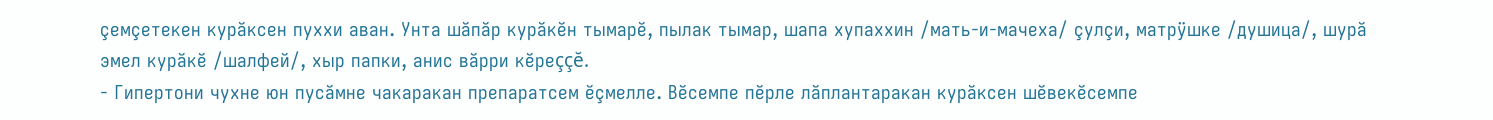çемçетекен курăксен пуххи аван. Унта шăпăр курăкĕн тымарĕ, пылак тымар, шапа хупаххин /мать-и-мачеха/ çулçи, матрÿшке /душица/, шурă эмел курăкĕ /шалфей/, хыр папки, анис вăрри кĕреççĕ.
- Гипертони чухне юн пусăмне чакаракан препаратсем ĕçмелле. Вĕсемпе пĕрле лăплантаракан курăксен шĕвекĕсемпе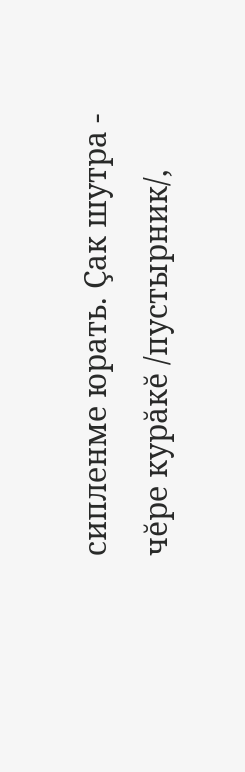сипленме юрать. Çак шутра - чĕре курăкĕ /пустырник/,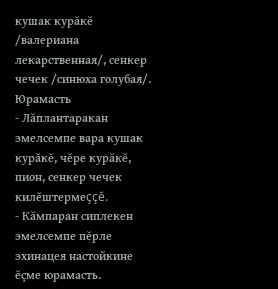кушак курăкĕ /валериана лекарственная/, сенкер чечек /синюха голубая/.
Юрамасть
- Лăплантаракан эмелсемпе вара кушак курăкĕ, чĕре курăкĕ, пион, сенкер чечек килĕштермеççĕ.
- Кăмпаран сиплекен эмелсемпе пĕрле эхинацея настойкине ĕçме юрамасть.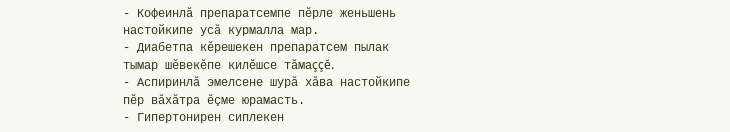- Кофеинлă препаратсемпе пĕрле женьшень настойкипе усă курмалла мар.
- Диабетпа кĕрешекен препаратсем пылак тымар шĕвекĕпе килĕшсе тăмаççĕ.
- Аспиринлă эмелсене шурă хăва настойкипе пĕр вăхăтра ĕçме юрамасть.
- Гипертонирен сиплекен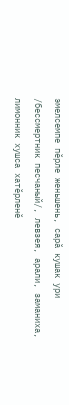эмелсемпе пĕрле женьшень, сарă кушак ури /бессмертник песчаный/, левзея, арали, заманиха, лимонник хушса хатĕрленĕ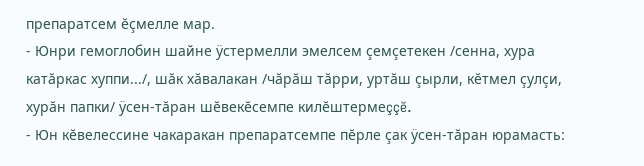препаратсем ĕçмелле мар.
- Юнри гемоглобин шайне ÿстермелли эмелсем çемçетекен /сенна, хура катăркас хуппи.../, шăк хăвалакан /чăрăш тăрри, уртăш çырли, кĕтмел çулçи, хурăн папки/ ÿсен-тăран шĕвекĕсемпе килĕштермеççĕ.
- Юн кĕвелессине чакаракан препаратсемпе пĕрле çак ÿсен-тăран юрамасть: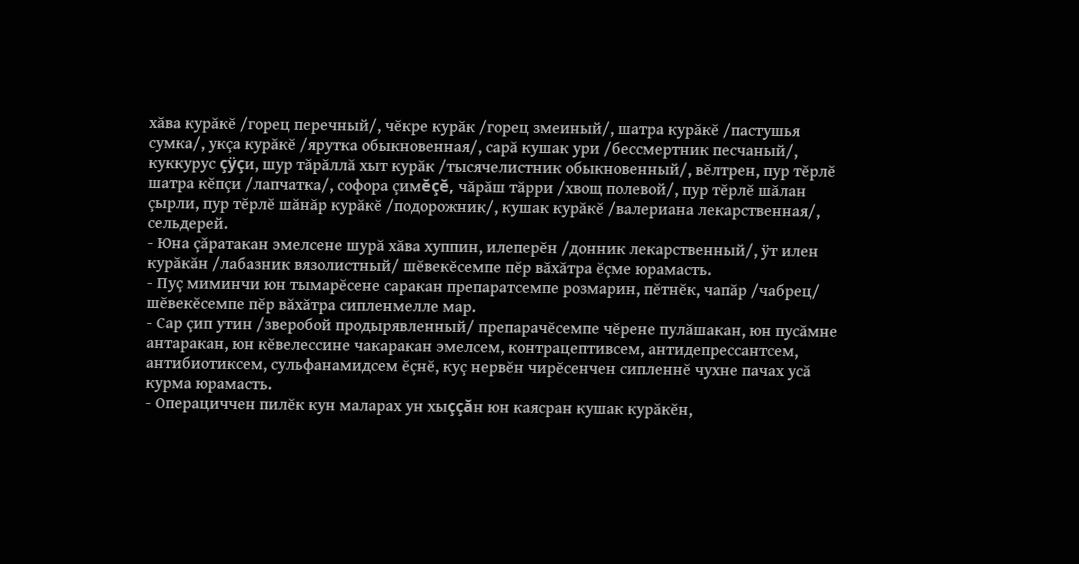хăва курăкĕ /горец перечный/, чĕкре курăк /горец змеиный/, шатра курăкĕ /пастушья сумка/, укçа курăкĕ /ярутка обыкновенная/, сарă кушак ури /бессмертник песчаный/, куккурус çÿçи, шур тăрăллă хыт курăк /тысячелистник обыкновенный/, вĕлтрен, пур тĕрлĕ шатра кĕпçи /лапчатка/, софора çимĕçĕ, чăрăш тăрри /хвощ полевой/, пур тĕрлĕ шăлан çырли, пур тĕрлĕ шăнăр курăкĕ /подорожник/, кушак курăкĕ /валериана лекарственная/, сельдерей.
- Юна çăратакан эмелсене шурă хăва хуппин, илеперĕн /донник лекарственный/, ÿт илен курăкăн /лабазник вязолистный/ шĕвекĕсемпе пĕр вăхăтра ĕçме юрамасть.
- Пуç миминчи юн тымарĕсене саракан препаратсемпе розмарин, пĕтнĕк, чапăр /чабрец/ шĕвекĕсемпе пĕр вăхăтра сипленмелле мар.
- Сар çип утин /зверобой продырявленный/ препарачĕсемпе чĕрене пулăшакан, юн пусăмне антаракан, юн кĕвелессине чакаракан эмелсем, контрацептивсем, антидепрессантсем, антибиотиксем, сульфанамидсем ĕçнĕ, куç нервĕн чирĕсенчен сипленнĕ чухне пачах усă курма юрамасть.
- Операциччен пилĕк кун маларах ун хыççăн юн каясран кушак курăкĕн,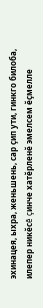эхинацея, ыхра, женьшень, сар çип ути, гинкго билоба, илепер никĕсĕ çинче хатĕрленĕ эмелсем ĕçмелле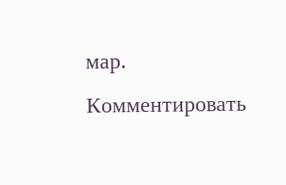мар.
Комментировать